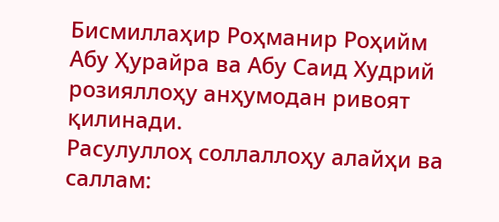Бисмиллаҳир Роҳманир Роҳийм
Абу Ҳурайра ва Абу Саид Худрий розияллоҳу анҳумодан ривоят қилинади.
Расулуллоҳ соллаллоҳу алайҳи ва саллам: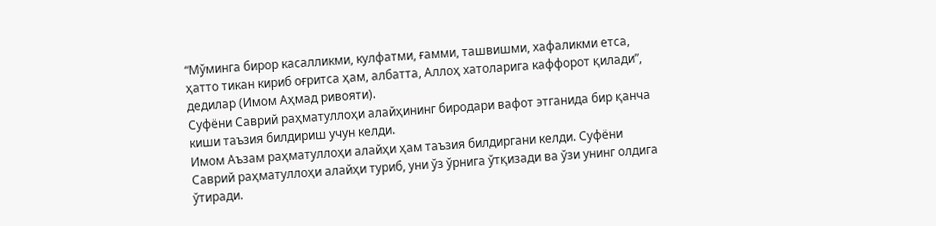“Мўминга бирор касалликми, кулфатми, ғамми, ташвишми, хафаликми етса, ҳатто тикан кириб оғритса ҳам, албатта, Аллоҳ хатоларига каффорот қилади”, дедилар (Имом Аҳмад ривояти).
Суфёни Саврий раҳматуллоҳи алайҳининг биродари вафот этганида бир қанча киши таъзия билдириш учун келди.
Имом Аъзам раҳматуллоҳи алайҳи ҳам таъзия билдиргани келди. Суфёни Саврий раҳматуллоҳи алайҳи туриб, уни ўз ўрнига ўтқизади ва ўзи унинг олдига ўтиради.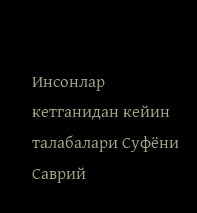Инсонлар кетганидан кейин талабалари Суфёни Саврий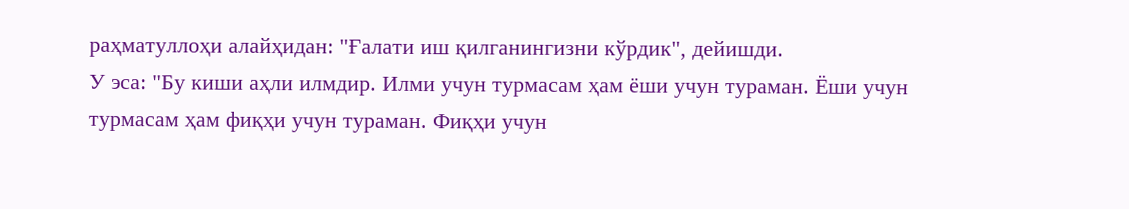раҳматуллоҳи алайҳидан: "Ғалати иш қилганингизни кўрдик", дейишди.
У эса: "Бу киши аҳли илмдир. Илми учун турмасам ҳам ёши учун тураман. Ёши учун турмасам ҳам фиқҳи учун тураман. Фиқҳи учун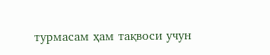турмасам ҳам тақвоси учун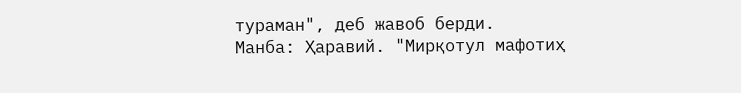тураман", деб жавоб берди.
Манба: Ҳаравий. "Мирқотул мафотиҳ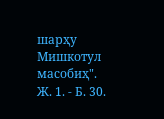шарҳу Мишкотул масобиҳ". Ж. 1. - Б. 30.